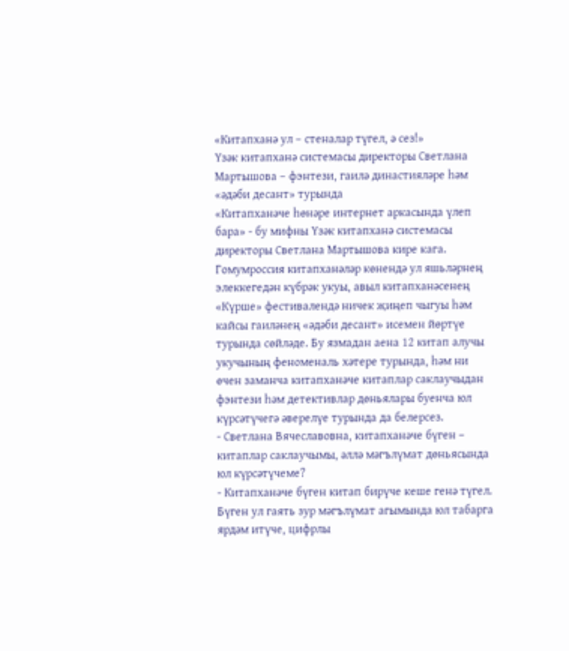«Китапханә ул – стеналар түгел, ә сез!»
Үзәк китапханә системасы директоры Светлана Мартышова – фэнтези, гаилә династияләре һәм «әдәби десант» турында
«Китапханәче һөнәре интернет аркасында үлеп бара» - бу мифны Үзәк китапханә системасы директоры Светлана Мартышова кире кага.
Гомумроссия китапханәләр көнендә ул яшьләрнең элеккегедән күбрәк укуы, авыл китапханәсенең «Күрше» фестивалендә ничек җиңеп чыгуы һәм кайсы гаиләнең «әдәби десант» исемен йөртүе турында сөйләде. Бу язмадан аена 12 китап алучы укучының феноменаль хәтере турында, һәм ни өчен заманча китапханәче китаплар саклаучыдан фэнтези һәм детективлар дөньялары буенча юл күрсәтүчегә әверелүе турында да белерсез.
- Светлана Вячеславовна, китапханәче бүген – китаплар саклаучымы, әллә мәгълүмат дөньясында юл күрсәтүчеме?
- Китапханәче бүген китап бирүче кеше генә түгел. Бүген ул гаять зур мәгълүмат агымында юл табарга ярдәм итүче, цифрлы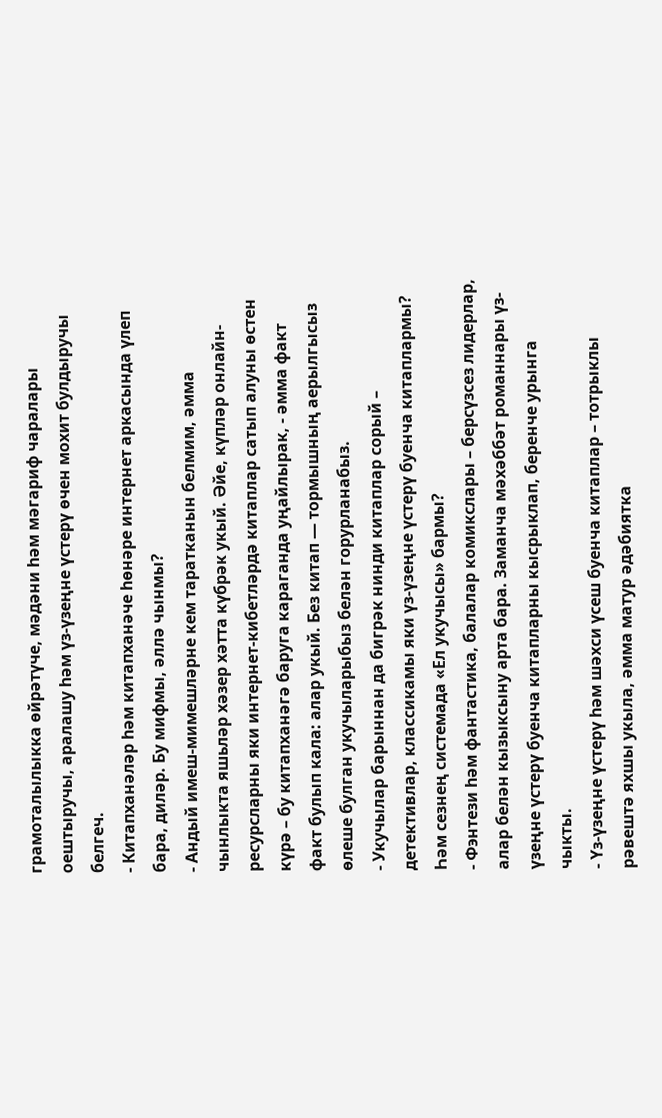грамоталылыкка өйрәтүче, мәдәни һәм мәгариф чаралары оештыручы, аралашу һәм үз-үзеңне үстерү өчен мохит булдыручы белгеч.
- Китапханәләр һәм китапханәче һөнәре интернет аркасында үлеп бара, диләр. Бу мифмы, әллә чынмы?
- Андый имеш-мимешләрне кем таратканын белмим, әмма чынлыкта яшьләр хәзер хәтта күбрәк укый. Әйе, күпләр онлайн-ресурсларны яки интернет-кибетләрдә китаплар сатып алуны өстен күрә – бу китапханәгә баруга караганда уңайлырак, - әмма факт факт булып кала: алар укый. Без китап — тормышның аерылгысыз өлеше булган укучыларыбыз белән горурланабыз.
- Укучылар барыннан да бигрәк нинди китаплар сорый – детективлар, классикамы яки үз-үзеңне үстерү буенча китаплармы? Һәм сезнең системада «Ел укучысы» бармы?
- Фэнтези һәм фантастика, балалар комикслары – берсүзсез лидерлар, алар белән кызыксыну арта бара. Заманча мәхәббәт романнары үз-үзеңне үстерү буенча китапларны кысрыклап, беренче урынга чыкты.
- Үз-үзеңне үстерү һәм шәхси үсеш буенча китаплар – тотрыклы рәвештә яхшы укыла, әмма матур әдәбиятка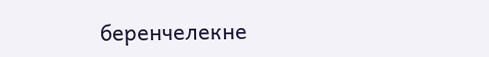беренчелекне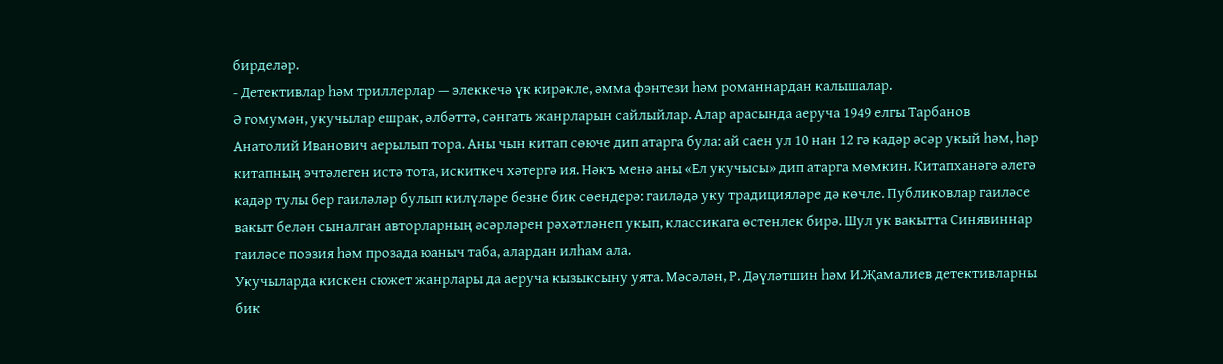бирделәр.
- Детективлар һәм триллерлар — элеккечә үк кирәкле, әмма фэнтези һәм романнардан калышалар.
Ә гомумән, укучылар ешрак, әлбәттә, сәнгать жанрларын сайлыйлар. Алар арасында аеруча 1949 елгы Тарбанов Анатолий Иванович аерылып тора. Аны чын китап сөюче дип атарга була: ай саен ул 10 нан 12 гә кадәр әсәр укый һәм, һәр китапның эчтәлеген истә тота, искиткеч хәтергә ия. Нәкъ менә аны «Ел укучысы» дип атарга мөмкин. Китапханәгә әлегә кадәр тулы бер гаиләләр булып килүләре безне бик сөендерә: гаиләдә уку традицияләре дә көчле. Публиковлар гаиләсе вакыт белән сыналган авторларның әсәрләрен рәхәтләнеп укып, классикага өстенлек бирә. Шул ук вакытта Синявиннар гаиләсе поэзия һәм прозада юаныч таба, алардан илһам ала.
Укучыларда кискен сюжет жанрлары да аеруча кызыксыну уята. Мәсәлән, Р. Дәүләтшин һәм И.Җамалиев детективларны бик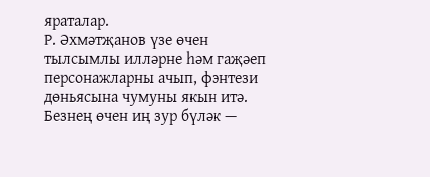яраталар.
Р. Әхмәтҗанов үзе өчен тылсымлы илләрне һәм гаҗәеп персонажларны ачып, фэнтези дөньясына чумуны якын итә.
Безнең өчен иң зур бүләк —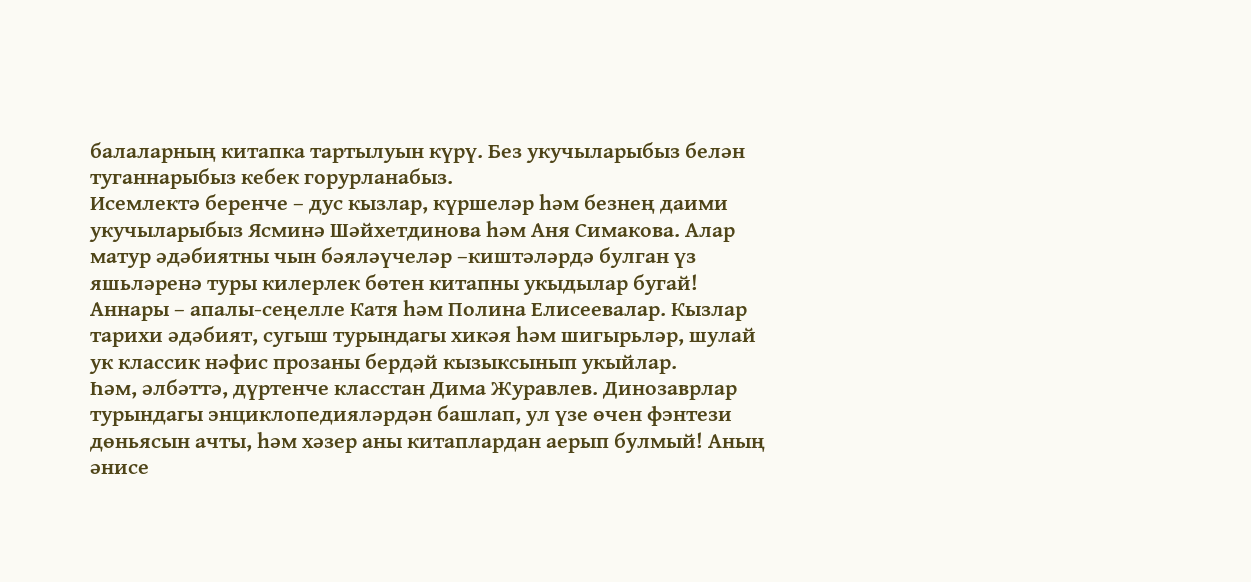балаларның китапка тартылуын күрү. Без укучыларыбыз белән туганнарыбыз кебек горурланабыз.
Исемлектә беренче – дус кызлар, күршеләр һәм безнең даими укучыларыбыз Ясминә Шәйхетдинова һәм Аня Симакова. Алар матур әдәбиятны чын бәяләүчеләр –киштәләрдә булган үз яшьләренә туры килерлек бөтен китапны укыдылар бугай! Аннары – апалы-сеңелле Катя һәм Полина Елисеевалар. Кызлар тарихи әдәбият, сугыш турындагы хикәя һәм шигырьләр, шулай ук классик нәфис прозаны бердәй кызыксынып укыйлар.
Һәм, әлбәттә, дүртенче класстан Дима Журавлев. Динозаврлар турындагы энциклопедияләрдән башлап, ул үзе өчен фэнтези дөньясын ачты, һәм хәзер аны китаплардан аерып булмый! Аның әнисе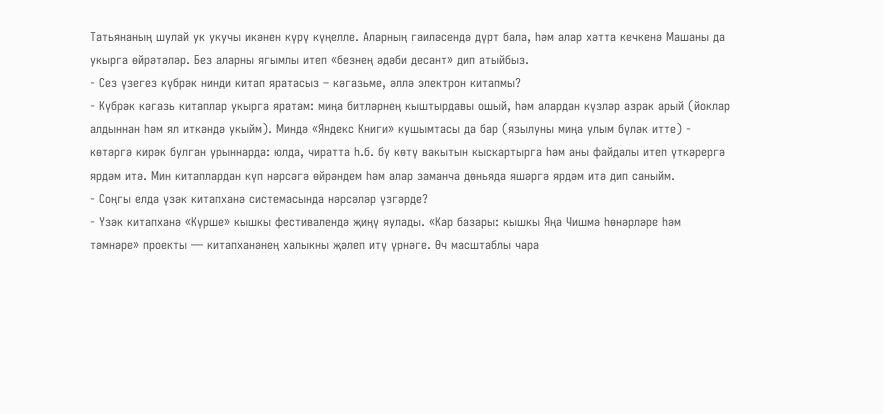Татьянаның шулай ук укучы икәнен күрү күңелле. Аларның гаиләсендә дүрт бала, һәм алар хәтта кечкенә Машаны да укырга өйрәтәләр. Без аларны ягымлы итеп «безнең әдәби десант» дип атыйбыз.
- Сез үзегез күбрәк нинди китап яратасыз – кәгазьме, әллә электрон китапмы?
- Күбрәк кәгазь китаплар укырга яратам: миңа битләрнең кыштырдавы ошый, һәм алардан күзләр азрак арый (йоклар алдыннан һәм ял иткәндә укыйм). Миндә «Яндекс Книги» кушымтасы да бар (язылуны миңа улым бүләк итте) - көтәргә кирәк булган урыннарда: юлда, чиратта һ.б. бу көтү вакытын кыскартырга һәм аны файдалы итеп үткәрергә ярдәм итә. Мин китаплардан күп нәрсәгә өйрәндем һәм алар заманча дөньяда яшәргә ярдәм итә дип саныйм.
- Соңгы елда үзәк китапханә системасында нәрсәләр үзгәрде?
- Үзәк китапханә «Күрше» кышкы фестивалендә җиңү яулады. «Кар базары: кышкы Яңа Чишмә һөнәрләре һәм тәмнәре» проекты — китапханәнең халыкны җәлеп итү үрнәге. Өч масштаблы чара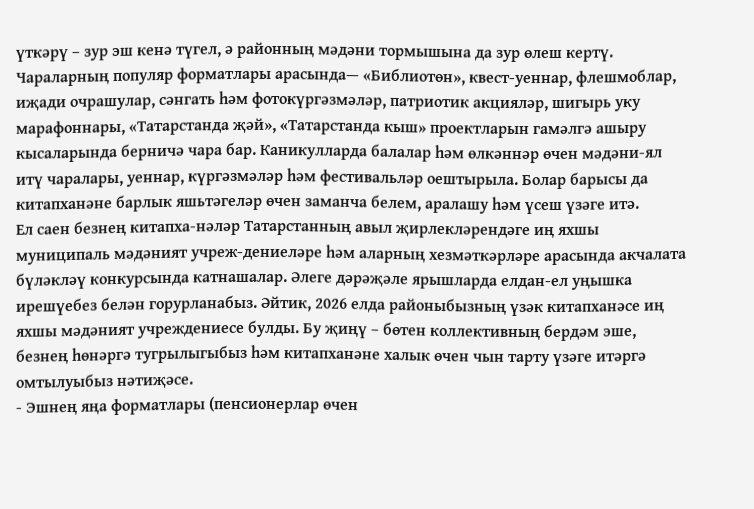үткәрү – зур эш кенә түгел, ә районның мәдәни тормышына да зур өлеш кертү.
Чараларның популяр форматлары арасында— «Библиотөн», квест-уеннар, флешмоблар, иҗади очрашулар, сәнгать һәм фотокүргәзмәләр, патриотик акцияләр, шигырь уку марафоннары, «Татарстанда җәй», «Татарстанда кыш» проектларын гамәлгә ашыру кысаларында берничә чара бар. Каникулларда балалар һәм өлкәннәр өчен мәдәни-ял итү чаралары, уеннар, күргәзмәләр һәм фестивальләр оештырыла. Болар барысы да китапханәне барлык яшьтәгеләр өчен заманча белем, аралашу һәм үсеш үзәге итә.
Ел саен безнең китапха-нәләр Татарстанның авыл җирлекләрендәге иң яхшы муниципаль мәдәният учреж-дениеләре һәм аларның хезмәткәрләре арасында акчалата бүләкләү конкурсында катнашалар. Әлеге дәрәҗәле ярышларда елдан-ел уңышка ирешүебез белән горурланабыз. Әйтик, 2026 елда районыбызның үзәк китапханәсе иң яхшы мәдәният учреждениесе булды. Бу җиңү – бөтен коллективның бердәм эше, безнең һөнәргә тугрылыгыбыз һәм китапханәне халык өчен чын тарту үзәге итәргә омтылуыбыз нәтиҗәсе.
- Эшнең яңа форматлары (пенсионерлар өчен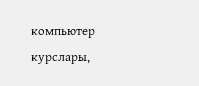компьютер курслары,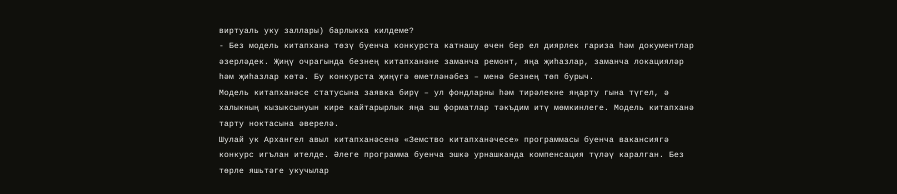виртуаль уку заллары) барлыкка килдеме?
- Без модель китапханә төзү буенча конкурста катнашу өчен бер ел диярлек гариза һәм документлар әзерләдек. Җиңү очрагында безнең китапханәне заманча ремонт, яңа җиһазлар, заманча локацияләр һәм җиһазлар көтә. Бу конкурста җиңүгә өметләнәбез – менә безнең төп бурыч.
Модель китапханәсе статусына заявка бирү – ул фондларны һәм тирәлекне яңарту гына түгел, ә халыкның кызыксынуын кире кайтарырлык яңа эш форматлар тәкъдим итү мөмкинлеге. Модель китапханә тарту ноктасына әверелә.
Шулай ук Архангел авыл китапханәсенә «Земство китапханәчесе» программасы буенча вакансиягә конкурс игълан ителде. Әлеге программа буенча эшкә урнашканда компенсация түләү каралган. Без төрле яшьтәге укучылар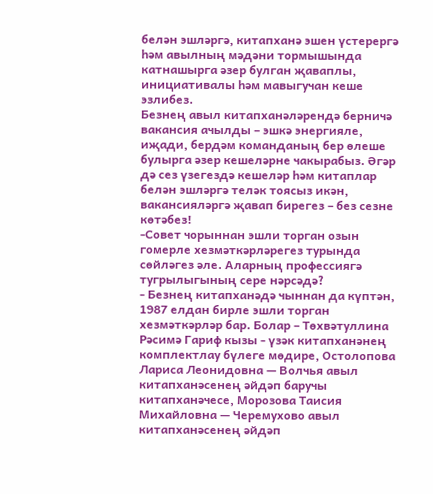белән эшләргә, китапханә эшен үстерергә һәм авылның мәдәни тормышында катнашырга әзер булган җаваплы, инициативалы һәм мавыгучан кеше эзлибез.
Безнең авыл китапханәләрендә берничә вакансия ачылды – эшкә энергияле, иҗади, бердәм команданың бер өлеше булырга әзер кешеләрне чакырабыз. Әгәр дә сез үзегездә кешеләр һәм китаплар белән эшләргә теләк тоясыз икән, вакансияләргә җавап бирегез – без сезне көтәбез!
-Совет чорыннан эшли торган озын гомерле хезмәткәрләрегез турында сөйләгез әле. Аларның профессиягә тугрылыгының сере нәрсәдә?
- Безнең китапханәдә чыннан да күптән, 1987 елдан бирле эшли торган хезмәткәрләр бар. Болар – Төхвәтуллина Рәсимә Гариф кызы - үзәк китапханәнең комплектлау бүлеге мөдире, Остолопова Лариса Леонидовна — Волчья авыл китапханәсенең әйдәп баручы китапханәчесе, Морозова Таисия Михайловна — Черемухово авыл китапханәсенең әйдәп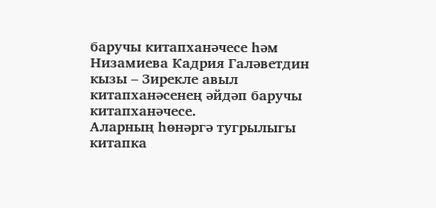баручы китапханәчесе һәм Низамиева Кадрия Галәветдин кызы – Зирекле авыл китапханәсенең әйдәп баручы китапханәчесе.
Аларның һөнәргә тугрылыгы китапка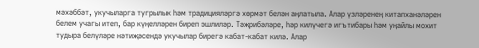мәхәббәт, укучыларга тугрылык һәм традицияләргә хөрмәт белән аңлатыла. Алар үзләренең китапханәләрен белем учагы итеп, бар күңелләрен биреп эшлиләр. Тәҗрибәләре, һәр килүчегә игътибары һәм уңайлы мохит тудыра белүләре нәтиҗәсендә укучылар бирегә кабат-кабат килә. Алар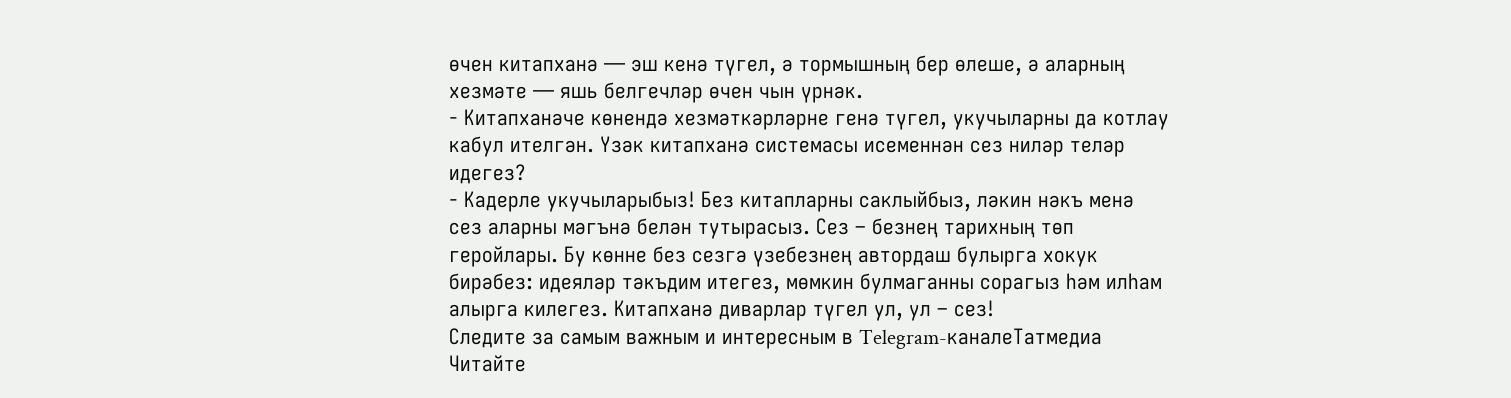өчен китапханә — эш кенә түгел, ә тормышның бер өлеше, ә аларның хезмәте — яшь белгечләр өчен чын үрнәк.
- Китапханәче көнендә хезмәткәрләрне генә түгел, укучыларны да котлау кабул ителгән. Үзәк китапханә системасы исеменнән сез ниләр теләр идегез?
- Кадерле укучыларыбыз! Без китапларны саклыйбыз, ләкин нәкъ менә сез аларны мәгънә белән тутырасыз. Сез – безнең тарихның төп геройлары. Бу көнне без сезгә үзебезнең автордаш булырга хокук бирәбез: идеяләр тәкъдим итегез, мөмкин булмаганны сорагыз һәм илһам алырга килегез. Китапханә диварлар түгел ул, ул – сез!
Следите за самым важным и интересным в Telegram-каналеТатмедиа
Читайте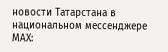новости Татарстана в национальном мессенджере MАХ: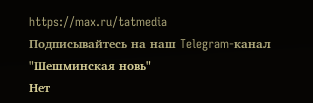https://max.ru/tatmedia
Подписывайтесь на наш Telegram-канал "Шешминская новь"
Нет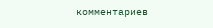комментариев